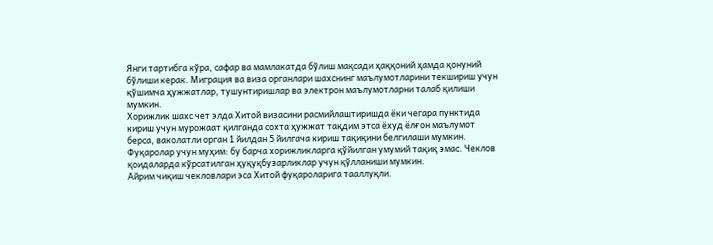Янги тартибга кўра, сафар ва мамлакатда бўлиш мақсади ҳаққоний ҳамда қонуний бўлиши керак. Миграция ва виза органлари шахснинг маълумотларини текшириш учун қўшимча ҳужжатлар, тушунтиришлар ва электрон маълумотларни талаб қилиши мумкин.
Хорижлик шахс чет элда Хитой визасини расмийлаштиришда ёки чегара пунктида кириш учун мурожаат қилганда сохта ҳужжат тақдим этса ёхуд ёлғон маълумот берса, ваколатли орган 1 йилдан 5 йилгача кириш тақиқини белгилаши мумкин.
Фуқаролар учун муҳим: бу барча хорижликларга қўйилган умумий тақиқ эмас. Чеклов қоидаларда кўрсатилган ҳуқуқбузарликлар учун қўлланиши мумкин.
Айрим чиқиш чекловлари эса Хитой фуқароларига тааллуқли.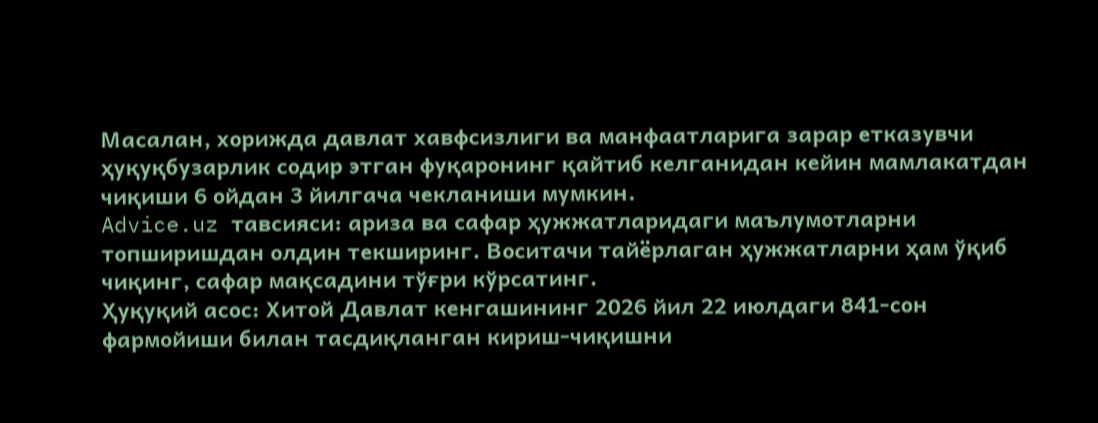Масалан, хорижда давлат хавфсизлиги ва манфаатларига зарар етказувчи ҳуқуқбузарлик содир этган фуқаронинг қайтиб келганидан кейин мамлакатдан чиқиши 6 ойдан 3 йилгача чекланиши мумкин.
Advice.uz тавсияси: ариза ва сафар ҳужжатларидаги маълумотларни топширишдан олдин текширинг. Воситачи тайёрлаган ҳужжатларни ҳам ўқиб чиқинг, сафар мақсадини тўғри кўрсатинг.
Ҳуқуқий асос: Хитой Давлат кенгашининг 2026 йил 22 июлдаги 841-сон фармойиши билан тасдиқланган кириш-чиқишни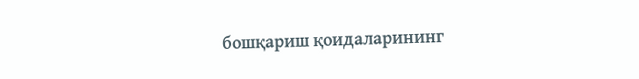бошқариш қоидаларининг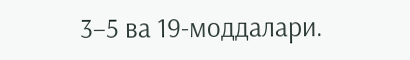3–5 ва 19-моддалари.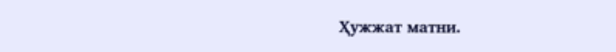Ҳужжат матни.